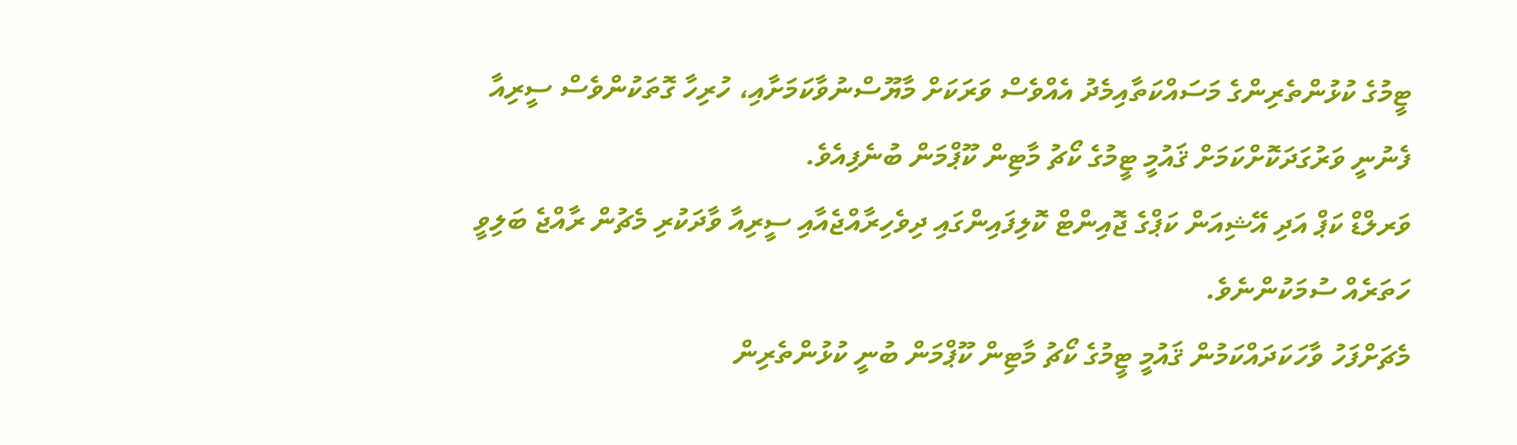ޓީމުގެ ކުޅުންތެރިންގެ މަސައްކަތާއިމެދު އެއްވެސް ވަރަކަށް މާޔޫސްނުވާކަމަށާއި، ހުރިހާ ގޮތަކުންވެސް ސީރިއާ ފެނުނީ ވަރުގަދަކޮށްކަމަށް ޤައުމީ ޓީމުގެ ކޯޗު މާޓިން ކޫޕްމަން ބުނެފިއެވެ.
ވަރލްޑް ކަޕް އަދި އޭޝިއަން ކަޕްގެ ޖޮއިންޓް ކޮލިފައިންގައި ދިވެހިރާއްޖެއާއި ސީރިއާ ވާދަކުރި މެޗުން ރާއްޖެ ބަލިވީ ހަތަރެއް ސުމަކުންނެވެ.
މެޗަށްފަހު ވާހަކަދައްކަމުން ޤައުމީ ޓީމުގެ ކޯޗު މާޓިން ކޫޕްމަން ބުނީ ކުޅުންތެރިން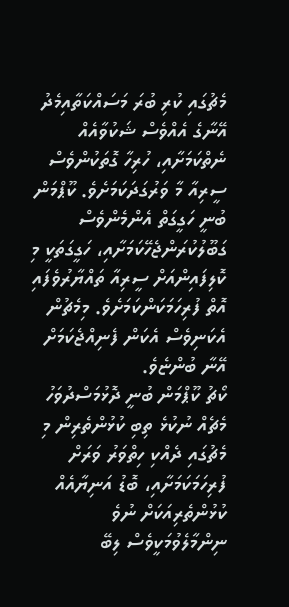މެޗުގައި ކުރި ބުރަ މަސައްކަތާއިމެދު އޭނާގެ އެއްވެސް ޝަކުވާއެއް ނެތްކަމަށާއި، ހުރިހާ ގޮތަކުންވެސް ސީރިއާ މާ ވަރުގަދަކަމަށެވެ. ކޫޕްމަން ބުނީ ހަގީގަތް އެންމެންވެސް ގަބޫލުކުރަންޖެހޭކަމަށާއި، ހަގީގަތަކީ މި ކޮލިފައިންއަށް ސީރިއާ ތައްޔާރުވެފައި އޮތް ފުރިހަމަކަންކަމަށެވެ. މިމެޗުން އެކަނިވެސް އެކަން ފެނިއްޖެކަމަށް އޭނާ ބުންޏެވެ.
ކޯޗު ކޫޕްމަން ބުނީ ދޮޅުމަސްދުވަހު މެޗެއް ނުކުޅެ ތިބި ކުޅުންތެރިން މި މެޗުގައި ދެއްކި ހިތްވަރު ވަރަށް ފުރިހަމަކަމަށާއި، ބޮޑު އަނިޔާއެއް ކުޅުންތެރިއަކަށް ނުވެ ނިންމާލެވުމަކީވެސް ލިބޭ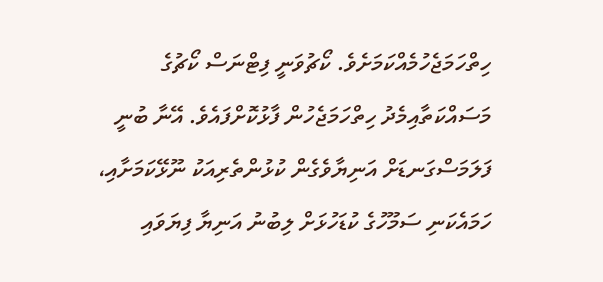ހިތްހަމަޖެހުމެއްކަމަށެވެ. ކޯޗުވަނީ ފިޓްނަސް ކޯޗުގެ މަސައްކަތާއިމެދު ހިތްހަމަޖެހުން ފާޅުކޮށްފައެވެ. އޭނާ ބުނީ ފަލަމަސްގަނޑަށް އަނިޔާވެގެން ކުޅުންތެރިއަކު ނޫޅޭކަމަށާއި، ހަމައެކަނި ސަމޫހުގެ ކުޑަހުޅަށް ލިބުނު އަނިޔާ ފިޔަވައި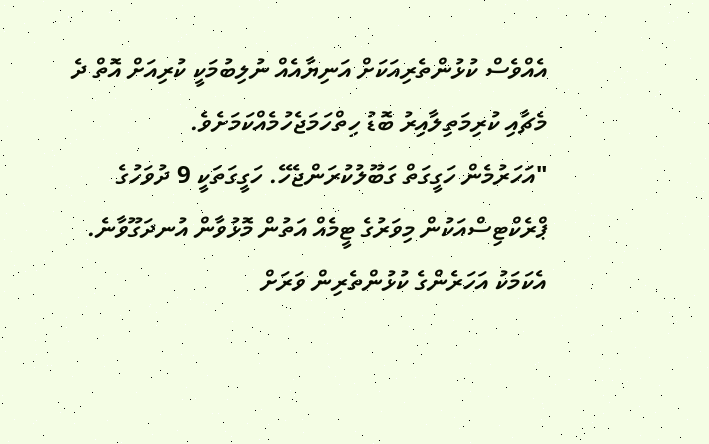އެއްވެސް ކުޅުންތެރިއަކަށް އަނިޔާއެއް ނުލިބުމަކީ ކުރިއަށް އޮތް ދެ މެޗާއި ކުރިމަތިލާއިރު ބޮޑު ހިތްހަމަޖެހުމެއްކަމަށެވެ.
"އަހަރުމެން ހަގީގަތް ގަބޫލުކުރަންޖެހޭ. ހަގީގަތަކީ 9 ދުވަހުގެ ޕްރެކްޓިސްއަކުން މިވަރުގެ ޓީމެއް އަތުން މޮޅުވާން އުނދަގޫވާނެ. އެކަމަކު އަހަރެންގެ ކުޅުންތެރިން ވަރަށް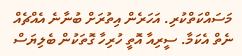މަސައްކަތްކުރި. އަހަރެން އިތުރަށް ބުނާނެ އެއްޗެއް ނެތް އެކަމާ. ސީރިއާ އޮތީ ހުރިހާ ގޮތަކުން ބެލިޔަސް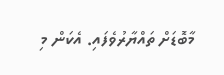މާބޮޑަށް ތައްޔާރުވެފައި. އެކަން މި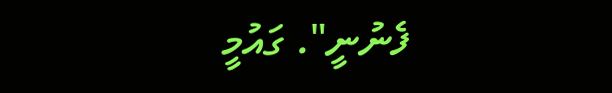ފެނުނީ". ގައުމީ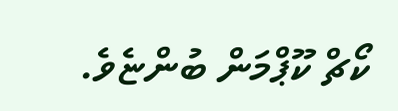ކޯޗް ކޫޕްމަން ބުންޏެވެ.